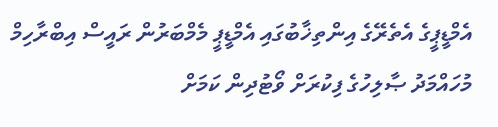އެމްޑީޕީގެ އެތެރޭގެ އިންތިޚާބުގައި އެމްޑީޕީ މެމްބަރުން ރައީސް އިބްރާހިމް މުހައްމަދު ޞާލިހުގެ ފިކުރަށް ވޯޓުދިން ކަމަށް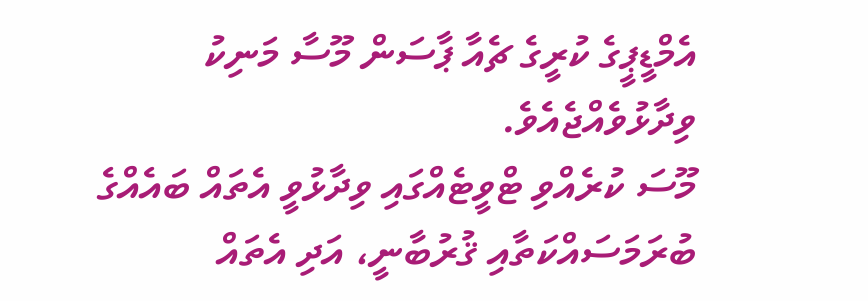އެމްޑީޕީގެ ކުރީގެ ޗެއާ ޕާސަން މޫސާ މަނިކު ވިދާޅުވެއްޖެއެވެ.
މޫސަ ކުރެއްވި ޓްވީޓެއްގައި ވިދާޅުވީ އެތައް ބައެއްގެ ބުރަމަސައްކަތާއި ޤުރުބާނީ، އަދި އެތައް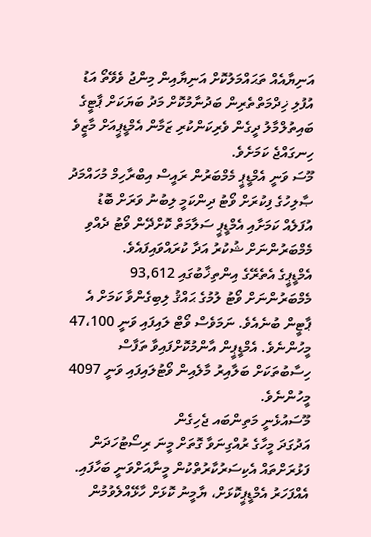އަނިޔާއެއް ތަޙައްމަލުކޮށް އަނިޔާއިން މިންޖު ވެވޭތޯ އަޑު އުފުލި ޚިދްމަތްތެރިން ބަދުނާމުކޮށް މަދު ބަޔަކަށް ޕާޓީގެ ބައިތުލްމާލު ދީގެން ވެރިކަންކުރި ޒަމާން އެމްޑީޕީއަށް މާޒީވެ ހިނގައްޖެ ކަމަށެވެ.
މޫސަ ވަނީ އެމްޑީޕީ މެމްބަރުން ރައީސް އިބްރާހިމް މުހައްމަދު ޞާލިހުގެ ފިކުރަށް ވޯޓު ދިންކަމީ ލިބުނު ވަރަށް ބޮޑު އުފަލެއް ކަމަށާއި އެމްޑީޕީ ސަލާމަތް ކޮށްދޭން ވޯޓު ދެއްވި މެމްބަރުންނަށް ޝުކުރު އަދާ ކުރައްވައިފައެވެ.
އެމްޑީޕީގެ އެތެރޭގެ އިންތިޚާބުގައި 93,612 މެމްބަރުންނަށް ވޯޓު ލުމުގެ ޙައްޤު ލިބިގެންވާ ކަމަށް އެ ޕާޓީން ބުނެއެވެ. ނަމަވެސް ވޯޓް ލައިފައި ވަނީ 47،100 މީހުންނެވެ. އެމްޑީޕީން އާންމުކޮށްފައިވާ ތަފާސް ހިސާބުތަކަށް ބަލާއިރު މާލެއިން ވޯޓުލައިފައި ވަނީ 4097 މީހުންނެވެ.
މޫސައުޅެނީ މަތިންބައ ޖެހިގެން
އަދުގަދަ މީހާގެ ރުއްގިނަވާ ގޮތަށް މީނަ ރިސޯޓުހަދަން ފަޅުރަށްތައް އެކިސަރުކާރުތްކުން މީނާއަށްވަނީ ބަހާފައި. އެއްފަހަރު އެމްޑީޕީކޮޅަށް، ޔާމީނު ކޮޅަށް ހާޅޭއްލެވުމުން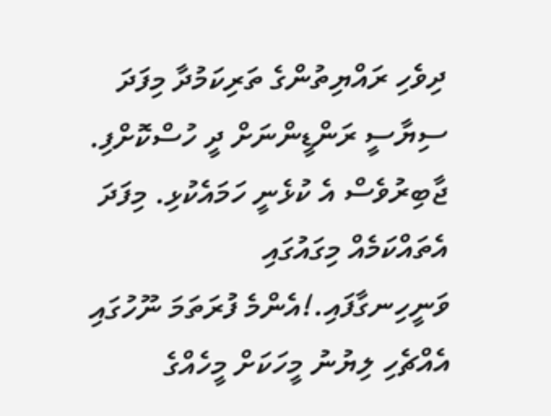ދިވެހި ރައްޔިތުންގެ ތަރިކަމުދާ މިފަދަ ސިޔާސީ ރަންޑީންނަށް ދީ ހުސްކޮށްފި. ޖާބިރުވެސް އެ ކުޅެނީ ހަމައެކުޅި. މިފަދަ އެތައްކަމެއް މިގައުގައި ވަނީހިނގާފައި.!އެންމެ ފުރަތަމަ ނޫހުގައި އެއްޗެހި ލިޔުނު މީހަކަށް މީހެއްގެ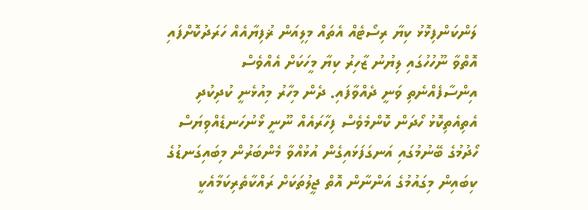ލަންކަންފިޅޮޅު ކިޔާ ރިސޯޓެއް އެތައް މިލިއަން ޜުފިޔާއެއް ހަރަދުކޮށްފައި އޮތްވާ ނޫހުހުގައި ލިޔުނު ޒާހިރު ކިޔާ މީހަކަށް އެއްވެސް އިންސާފެއްނެތި ވަނީ ދެއްވާފައި. ދެން މިހާރު މިއުޅެނީ ކުދިކުދި އެތިއެތިކޮޅު ހޯދަން ކޮންމެވެސް ފިހާރައެއް ނޫނީ ޅޯނުހަނޑެއްވިޔަސް ހޯދުމުގެ ބޭނުމުގައި އަނގަފަޅައިގެން އުޅުއްވާ މެންބަރުން މިބައިގަނޑުގެ ކިބައިން މިގައުމުގެ އަންނާން އޮތް ޖީލުތަކަށް ރައްކާތެރިކަމާއެކީ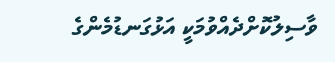ވާސިލުކޮށްދެއްވުމަކީ އަޅުގަނޑުމެންގެ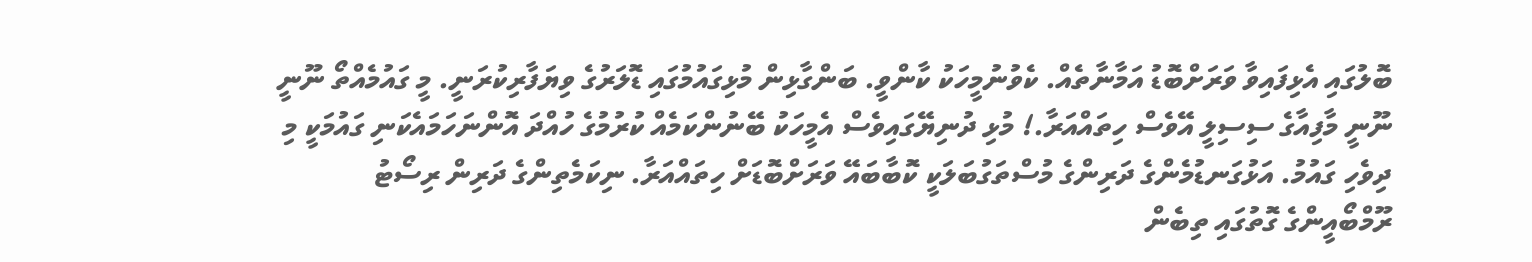ބޮލުގައި އެޅިފައިވާ ވަރަށްބޮޑު އަމާނާތެއް. ކެވުނުމީހަކު ކާންވީ. ބަންގާޅިން މުޅިގައުމުގައި ޑޮލަރުގެ ވިޔަފާރިކުރަނީ. މީ ގައުމެއްތޯ ނޫނީ ނޫނީ މާފިއާގެ ސިސިލީ އޭވެސް ހިތައްއަރާ.! މުޅި ދުނިޔޭގައިވެސް އެމީހަކު ބޭނުންކަމެއް ކުރުމުގެ ހުއްދަ އޮންނަހަމައެކަނި ގައުމަކީ މި ދިވެހި ގައުމު. އަޅުގަނޑުމެންގެ ދަރިންގެ މުސްތަގުބަލަކީ ކޮބާބައޭ ވަރަށްބޮޑަށް ހިތައްއަރާ. ނިކަމެތިންގެ ދަރިން ރިސޯޓު ރޫމްބޯއީންގެ ގޮތުގައި ތިބެން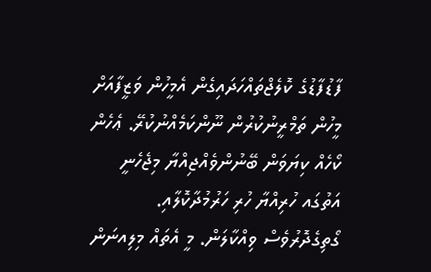ފާޑުފާޑުގެ ކޮލެޖްތައްހަދައިގެން އެމީހުން ވަޒީފާއަށް މީހުން ތަމްރީނުކުރުން ނޫންކަމެއްނުކުރޭ. ޢެހެން ކޯހެއް ކިޔަވަން ބޭނުންވެއްޖިއްޔާ މިޖެހެނީ އަތުގައ ހުރިއްޔާ ހުރި ހަރުމުދާކޮލާއި. ގޯތިގެދޮރުވެސް ވިއްކާލަން. މީ އެތައް މިލިއނަން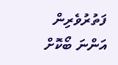ފަތުރުވެރިން އަންނަ ބޯކޮށް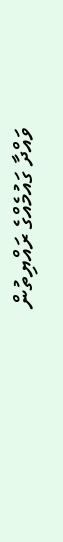ވައްދާ ގައުމެއްގެ ރައްޔިތުން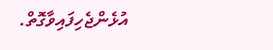އުޅެންޖެހިފައިވާގޮތް.